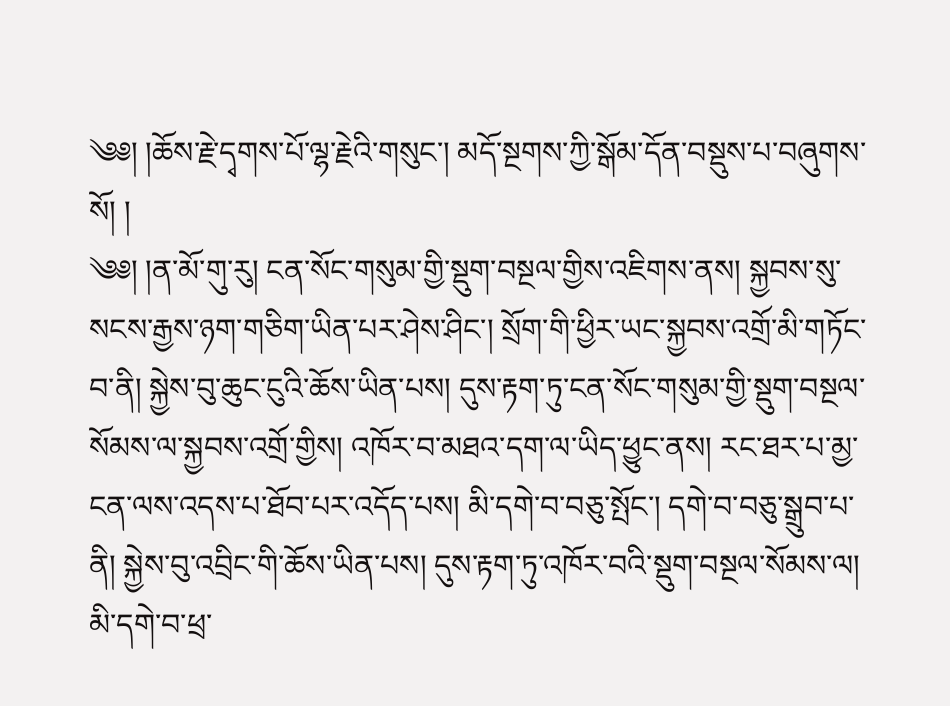༄༅། །ཆོས་རྗེ་དྭགས་པོ་ལྷ་རྗེའི་གསུང་། མདོ་སྔགས་ཀྱི་སྒོམ་དོན་བསྡུས་པ་བཞུགས་སོ། །
༄༅། །ན་མོ་གུ་རུ། ངན་སོང་གསུམ་གྱི་སྡུག་བསྔལ་གྱིས་འཇིགས་ནས། སྐྱབས་སུ་སངས་རྒྱས་ཉག་གཅིག་ཡིན་པར་ཤེས་ཤིང་། སྲོག་གི་ཕྱིར་ཡང་སྐྱབས་འགྲོ་མི་གཏོང་བ་ནི། སྐྱེས་བུ་ཆུང་ངུའི་ཆོས་ཡིན་པས། དུས་རྟག་ཏུ་ངན་སོང་གསུམ་གྱི་སྡུག་བསྔལ་སོམས་ལ་སྐྱབས་འགྲོ་གྱིས། འཁོར་བ་མཐའ་དག་ལ་ཡིད་ཕྱུང་ནས། རང་ཐར་པ་མྱ་ངན་ལས་འདས་པ་ཐོབ་པར་འདོད་པས། མི་དགེ་བ་བཅུ་སྤོང་། དགེ་བ་བཅུ་སྒྲུབ་པ་ནི། སྐྱེས་བུ་འབྲིང་གི་ཆོས་ཡིན་པས། དུས་རྟག་ཏུ་འཁོར་བའི་སྡུག་བསྔལ་སོམས་ལ། མི་དགེ་བ་ཕྲ་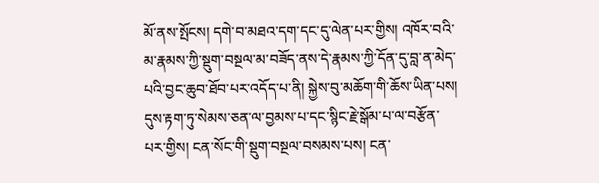མོ་ནས་སྤོངས། དགེ་བ་མཐའ་དག་དང་དུ་ལེན་པར་གྱིས། འཁོར་བའི་མ་རྣམས་ཀྱི་སྡུག་བསྔལ་མ་བཟོད་ནས་དེ་རྣམས་ཀྱི་དོན་དུ་བླ་ན་མེད་པའི་བྱང་ཆུབ་ཐོབ་པར་འདོད་པ་ནི། སྐྱེས་བུ་མཆོག་གི་ཆོས་ཡིན་པས། དུས་རྟག་ཏུ་སེམས་ཅན་ལ་བྱམས་པ་དང་སྙིང་རྗེ་སྒོམ་པ་ལ་བརྩོན་པར་གྱིས། ངན་སོང་གི་སྡུག་བསྔལ་བསམས་པས། ངན་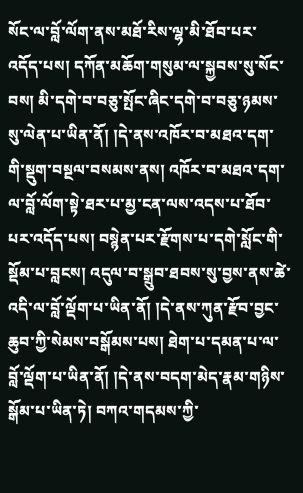སོང་ལ་བློ་ལོག་ནས་མཐོ་རིས་ལྷ་མི་ཐོབ་པར་འདོད་པས། དཀོན་མཆོག་གསུམ་ལ་སྐྱབས་སུ་སོང་བས། མི་དགེ་བ་བཅུ་སྤོང་ཞིང་དགེ་བ་བཅུ་ཉམས་སུ་ལེན་པ་ཡིན་ནོ། །དེ་ནས་འཁོར་བ་མཐའ་དག་གི་སྡུག་བསྔལ་བསམས་ནས། འཁོར་བ་མཐའ་དག་ལ་བློ་ལོག་སྟེ་ཐར་པ་མྱ་ངན་ལས་འདས་པ་ཐོབ་པར་འདོད་པས། བསྙེན་པར་རྫོགས་པ་དགེ་སློང་གི་སྡོམ་པ་བླངས། འདུལ་བ་སྒྲུབ་ཐབས་སུ་བྱས་ནས་ཚེ་འདི་ལ་བློ་ལྡོག་པ་ཡིན་ནོ། །དེ་ནས་ཀུན་རྫོབ་བྱང་ཆུབ་ཀྱི་སེམས་བསྒོམས་པས། ཐེག་པ་དམན་པ་ལ་བློ་ལྡོག་པ་ཡིན་ནོ། །དེ་ནས་བདག་མེད་རྣམ་གཉིས་སྒོམ་པ་ཡིན་ཏེ། བཀའ་གདམས་ཀྱི་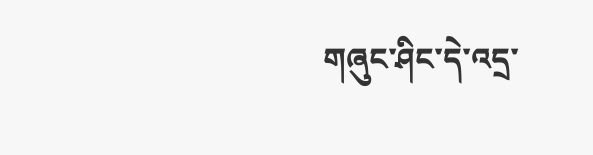གཞུང་ཤིང་དེ་འདྲ་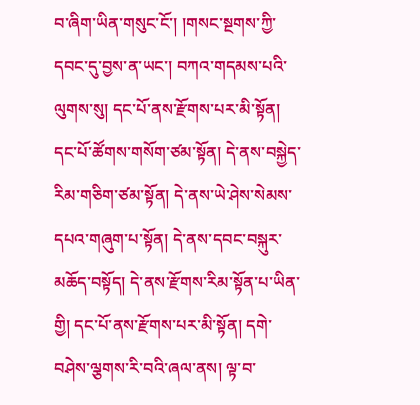བ་ཞིག་ཡིན་གསུང་ངོ་། །གསང་སྔགས་ཀྱི་དབང་དུ་བྱས་ན་ཡང་། བཀའ་གདམས་པའི་ལུགས་སུ། དང་པོ་ནས་རྫོགས་པར་མི་སྟོན། དང་པོ་ཚོགས་གསོག་ཙམ་སྟོན། དེ་ནས་བསྐྱེད་རིམ་གཅིག་ཙམ་སྟོན། དེ་ནས་ཡེ་ཤེས་སེམས་དཔའ་གཞུག་པ་སྟོན། དེ་ནས་དབང་བསྐུར་མཆོད་བསྟོད། དེ་ནས་རྫོགས་རིམ་སྟོན་པ་ཡིན་གྱི། དང་པོ་ནས་རྫོགས་པར་མི་སྟོན། དགེ་བཤེས་ལྕགས་རི་བའི་ཞལ་ནས། ལྟ་བ་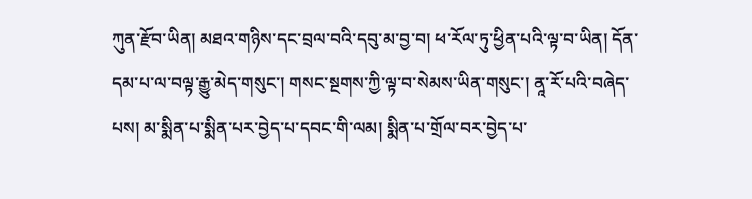ཀུན་རྫོབ་ཡིན། མཐའ་གཉིས་དང་བྲལ་བའི་དབུ་མ་བྱ་བ། ཕ་རོལ་ཏུ་ཕྱིན་པའི་ལྟ་བ་ཡིན། དོན་དམ་པ་ལ་བལྟ་རྒྱུ་མེད་གསུང་། གསང་སྔགས་ཀྱི་ལྟ་བ་སེམས་ཡིན་གསུང་། ནཱ་རོ་པའི་བཞེད་པས། མ་སྨིན་པ་སྨིན་པར་བྱེད་པ་དབང་གི་ལམ། སྨིན་པ་གྲོལ་བར་བྱེད་པ་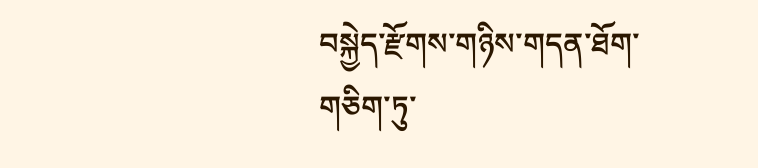བསྐྱེད་རྫོགས་གཉིས་གདན་ཐོག་གཅིག་ཏུ་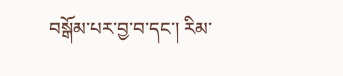བསྒོམ་པར་བྱ་བ་དང་། རིམ་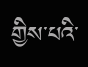གྱིས་པའི་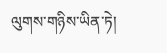ལུགས་གཉིས་ཡིན་ཏེ།